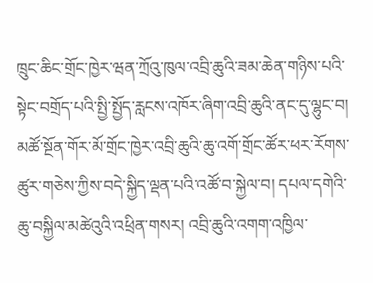ཁྲུང་ཆིང་གྲོང་ཁྱེར་ཝན་ཀྲོའུ་ཁུལ་འབྲི་ཆུའི་ཟམ་ཆེན་གཉིས་པའི་སྟེང་བགྲོད་པའི་སྤྱི་སྤྱོད་རླངས་འཁོར་ཞིག་འབྲི་ཆུའི་ནང་དུ་ལྷུང་བ། མཚོ་སྔོན་གོར་མོ་གྲོང་ཁྱེར་འབྲི་ཆུའི་ཆུ་འགོ་གྲོང་ཚོར་ཕར་རོགས་ཚུར་གཅེས་ཀྱིས་བདེ་སྐྱིད་ལྡན་པའི་འཚོ་བ་སྐྱེལ་བ། དཔལ་དགེའི་ཆུ་བསྐྱིལ་མཚེའུའི་འཕྲིན་གསར། འབྲི་ཆུའི་འགག་འཁྱིལ་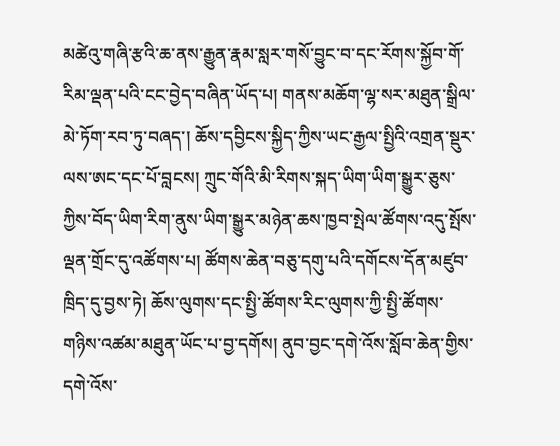མཚེའུ་གཞི་རྩའི་ཆ་ནས་རྒྱུན་རྣམ་སླར་གསོ་བྱུང་བ་དང་རོགས་སྐྱོབ་གོ་རིམ་ལྡན་པའི་ངང་བྱེད་བཞིན་ཡོད་པ། གནས་མཆོག་ལྷ་སར་མཐུན་སྒྲིལ་མེ་ཏོག་རབ་ཏུ་བཞད་། ཆོས་དབྱིངས་སྐྱིད་ཀྱིས་ཡང་རྒྱལ་སྤྱིའི་འགྲན་སྡུར་ལས་ཨང་དང་པོ་བླངས། ཀྲུང་གོའི་མི་རིགས་སྐད་ཡིག་ཡིག་སྒྱུར་ཅུས་ཀྱིས་བོད་ཡིག་རིག་ནུས་ཡིག་སྒྱུར་མཉེན་ཆས་ཁྱབ་སྤེལ་ཚོགས་འདུ་སྤོས་ལྡན་གྲོང་དུ་འཚོགས་པ། ཚོགས་ཆེན་བཅུ་དགུ་པའི་དགོངས་དོན་མཛུབ་ཁྲིད་དུ་བྱས་ཏེ། ཆོས་ལུགས་དང་སྤྱི་ཚོགས་རིང་ལུགས་ཀྱི་སྤྱི་ཚོགས་གཉིས་འཚམ་མཐུན་ཡོང་པ་བྱ་དགོས། ནུབ་བྱང་དགེ་འོས་སློབ་ཆེན་གྱིས་དགེ་འོས་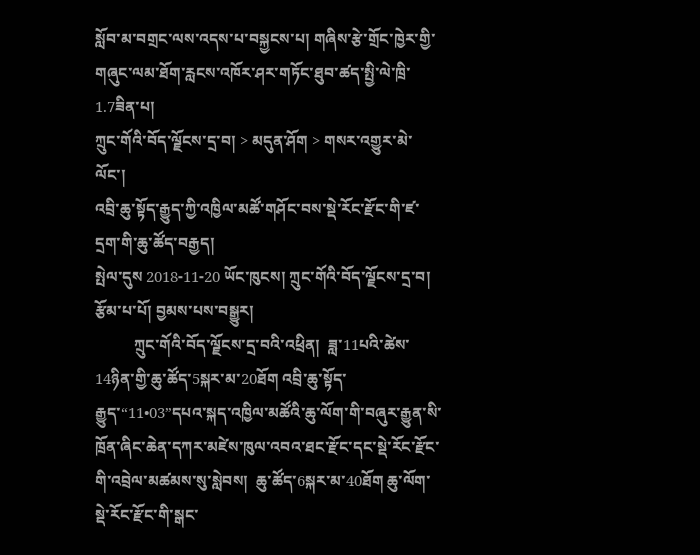སློབ་མ་བགྲང་ལས་འདས་པ་བསྐྱངས་པ། གཞིས་རྩེ་གྲོང་ཁྱེར་གྱི་གཞུང་ལམ་ཐོག་རླངས་འཁོར་ཤར་གཏོང་ཐུབ་ཚད་སྤྱི་ལེ་ཁྲི་1.7ཟིན་པ།
ཀྲུང་གོའི་བོད་ལྗོངས་དྲ་བ། > མདུན་ཤོག > གསར་འགྱུར་མེ་ལོང་།
འབྲི་ཆུ་སྟོད་རྒྱུད་ཀྱི་འཁྱིལ་མཚོ་གཤོང་བས་སྡེ་རོང་རྫོང་གི་ཛ་དྲག་གི་ཆུ་ཚོད་བརྒྱད།
སྤེལ་དུས 2018-11-20 ཡོང་ཁུངས། ཀྲུང་གོའི་བོད་ལྗོངས་དྲ་བ། རྩོམ་པ་པོ། བྱམས་པས་བསྒྱུར།
          ཀྲུང་གོའི་བོད་ལྗོངས་དྲ་བའི་འཕྲིན།  ཟླ་11པའི་ཚེས་14ཉིན་གྱི་ཆུ་ཚོད་5སྐར་མ་20ཐོག འབྲི་ཆུ་སྟོད་རྒྱུད་“11•03”དཔའ་སྐད་འཁྱིལ་མཚོའི་ཆུ་ལོག་གི་བཞུར་རྒྱུན་སི་ཁྲོན་ཞིང་ཆེན་དཀར་མཛེས་ཁུལ་འབའ་ཐང་རྫོང་དང་སྡེ་རོང་རྫོང་གི་འབྲེལ་མཚམས་སུ་སླེབས།  ཆུ་ཚོད་6སྐར་མ་40ཐོག ཆུ་ལོག་སྡེ་རོང་རྫོང་གི་སྒང་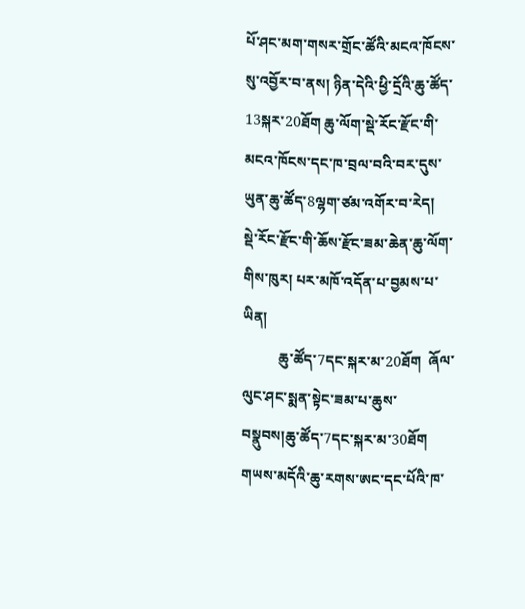པོ་ཤང་མག་གསར་གྲོང་ཚོའི་མངའ་ཁོངས་སུ་འབྱོར་བ་ནས། ཉིན་དེའི་ཕྱི་དྲོའི་ཆུ་ཚོད་13སྐར་20ཐོག ཆུ་ལོག་སྡེ་རོང་རྫོང་གི་མངའ་ཁོངས་དང་ཁ་བྲལ་བའི་བར་དུས་ཡུན་ཆུ་ཚོད་8ལྷག་ཙམ་འགོར་བ་རེད།
སྡེ་རོང་རྫོང་གི་ཆོས་རྫོང་ཟམ་ཆེན་ཆུ་ལོག་གིས་ཁུར། པར་མཁོ་འདོན་པ་བྱམས་པ་ཡིན།
          ཆུ་ཚོད་7དང་སྐར་མ་20ཐོག  ཞོལ་ལུང་ཤང་སྨན་སྟེང་ཟམ་པ་ཆུས་བསྣུབས།ཆུ་ཚོད་7དང་སྐར་མ་30ཐོག གཡས་མདོའི་ཆུ་རགས་ཨང་དང་པོའི་ཁ་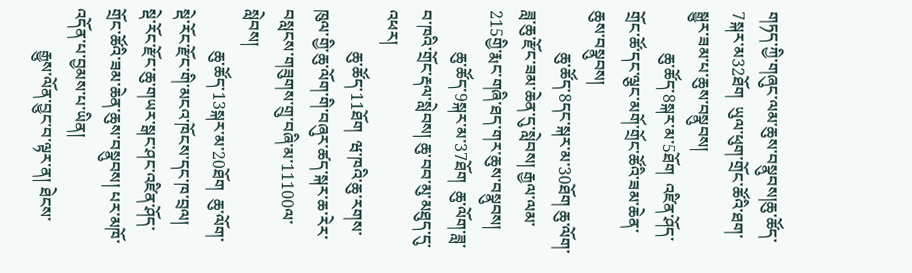གཏད་ཀྱི་གཞུང་ལམ་ཆུས་བསྣུབས།ཆུ་ཚོད་7སྐར་མ32ཐོག  ཡུལ་ཕུག་གྲོང་ཚོའི་ཐག་སྒྱུར་ཟམ་པ་ཆུས་བསྣུབས།
          ཆུ་ཚོད་8སྐར་མ་5ཐོག  འཛིན་ཤོད་གྲོང་ཚོ་དང་ལྕང་མགོ་གྲོང་ཚོའི་ཟམ་ཆེན་ཆུས་བསྣུབས།
          ཆུ་ཚོད་8དང་སྐར་མ་30ཐོག ཆུ་ལོག་ཟླ་ཆུ་རྫོང་ཟམ་ཆེན་དུ་སླེབས། རྒྱལ་ལམ་215གྱི་རྨང་གཞི་ཐད་གར་ཆུས་བསྣུབས།
          ཆུ་ཚོད་9སྐར་མ་37ཐོག  ཆུ་ལོག་ཟླ་བ་ཁའི་གྲོང་རྡལ་སླེབས། ཆུ་བབ་མུ་མཐུད་དུ་འཕར།
          ཆུ་ཚོད་11ཐོག  ཝ་ཁའི་ཆུ་རགས་ཁུལ་གྱི་ཆུ་ལོག་གི་བཞུར་ཚད་སྐར་ཆ་རེར་བསླངས་གཟུགས་གྲུ་བཞི་མ་11100ལ་སླེབས།
          ཆུ་ཚོད་13སྐར་མ་20ཐོག  ཆུ་ལོག་སྡེ་རོང་རྫོང་གི་མངའ་ཁོངས་དང་ཁ་བྲལ།
སྡེ་རོང་རྫོང་ཆུ་གཡར་སྒང་ཤང་འཛིན་ཤོད་གྲོང་ཚོའི་ཟམ་ཆེན་ཆུས་བསྣུབས། པར་མཁོ་འདོན་པ་བྱམས་པ་ཡིན།
          རྒྱུས་ལོན་བྱུང་བ་ལྟར་ན། ཐེངས་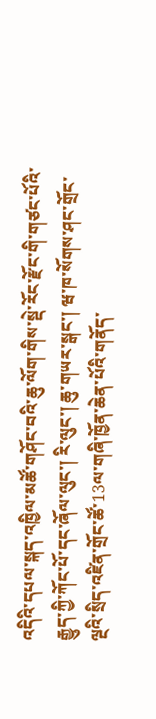འདིའི་དཔལ་སྐད་འཁྱིལ་མཚོ་གཤོང་བའི་ཆུ་ལོག་གིས་སྡེ་རོང་རྫོང་གི་གཙང་པོའི་རྒྱུད་ཀྱི་ཀོང་པོ་དང་ཞོལ་ལུང་། རི་ལུང་། ཆུ་གཡར་སྒང་། ཝ་ཁ་སོགས་ཤང་གྲོང་ལྔའི་སྲིད་འཛིན་གྲོང་ཚོ་13ལ་གཞི་ཁྱོན་ཆེན་པོའི་གནོད་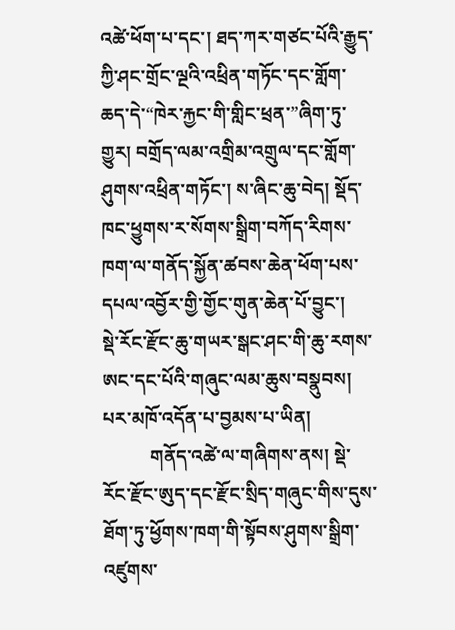འཚེ་ཕོག་པ་དང་། ཐད་ཀར་གཙང་པོའི་རྒྱུད་ཀྱི་ཤང་གྲོང་ལྔའི་འཕྲིན་གཏོང་དང་གློག་ཆད་དེ་“ཁེར་རྐྱང་གི་གླིང་ཕྲན་”ཞིག་ཏུ་གྱུར། བགྲོད་ལམ་འགྲིམ་འགྲུལ་དང་གློག་ཤུགས་འཕྲིན་གཏོང་། ས་ཞིང་ཆུ་བེད། སྡོད་ཁང་ཕྱུགས་ར་སོགས་སྒྲིག་བཀོད་རིགས་ཁག་ལ་གནོད་སྐྱོན་ཚབས་ཆེན་ཕོག་པས་དཔལ་འབྱོར་གྱི་གྱོང་གུན་ཆེན་པོ་བྱུང་།
སྡེ་རོང་རྫོང་ཆུ་གཡར་སྒང་ཤང་གི་ཆུ་རགས་ཨང་དང་པོའི་གཞུང་ལམ་ཆུས་བསྣུབས། པར་མཁོ་འདོན་པ་བྱམས་པ་ཡིན།
          གནོད་འཚེ་ལ་གཞིགས་ནས། སྡེ་རོང་རྫོང་ཨུད་དང་རྫོང་སྲིད་གཞུང་གིས་དུས་ཐོག་ཏུ་ཕྱོགས་ཁག་གི་སྟོབས་ཤུགས་སྒྲིག་འཛུགས་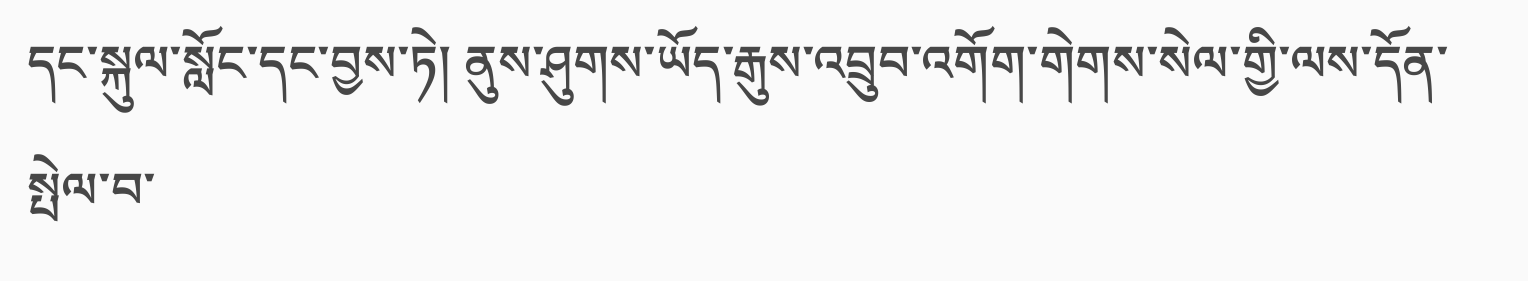དང་སྐུལ་སློང་དང་བྱས་ཏེ། ནུས་ཤུགས་ཡོད་རྒུས་འབྲུབ་འགོག་གེགས་སེལ་གྱི་ལས་དོན་སྤེལ་བ་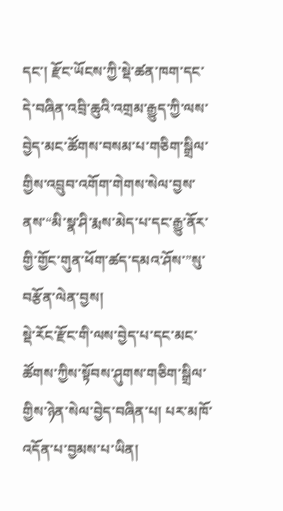དང་། རྫོང་ཡོངས་ཀྱི་སྡེ་ཚན་ཁག་དང་དེ་བཞིན་འབྲི་ཆུའི་འགྲམ་རྒྱུད་ཀྱི་ལས་བྱེད་མང་ཚོགས་བསམ་པ་གཅིག་སྒྲིལ་གྱིས་འབྲུབ་འགོག་གེགས་སེལ་བྱས་ནས་“མི་སྣ་ཤི་རྨས་མེད་པ་དང་རྒྱུ་ནོར་གྱི་གྱོང་གུན་ཕོག་ཚད་དམའ་ཤོས་”སུ་བརྩོན་ལེན་བྱས།
སྡེ་རོང་རྫོང་གི་ལས་བྱེད་པ་དང་མང་ཚོགས་ཀྱིས་སྟོབས་ཤུགས་གཅིག་སྒྲིལ་གྱིས་ཉེན་སེལ་བྱེད་བཞིན་པ། པར་མཁོ་འདོན་པ་བྱམས་པ་ཡིན།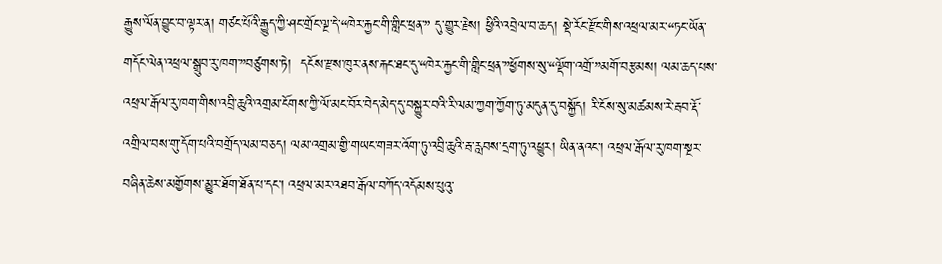རྒྱུས་ལོན་བྱུང་བ་ལྟར་ན། གཙང་པོའི་རྒྱུད་ཀྱི་ཤང་གྲོང་ལྔ་དེ་“ཁེར་རྐྱང་གི་གླིང་ཕྲན་” དུ་གྱུར་རྗེས། ཕྱིའི་འབྲེལ་བ་ཆད། སྡེ་རོང་རྫོང་གིས་འཕྲལ་མར་“ཏང་ཡོན་གདོང་ལེན་འཕྲལ་སྒྲུབ་རུ་ཁག་”བཙུགས་ཏེ།  དངོས་རྫས་ཁུར་ནས་རྐང་ཐང་དུ་“ཁེར་རྐྱང་གི་གླིང་ཕྲན་”ཕྱོགས་སུ་“ལྡོག་འགྲོ་”མགོ་བརྩམས། ལམ་ཆད་པས་འཕྲལ་རྒོལ་རུ་ཁག་གིས་འབྲི་ཆུའི་འགྲམ་ངོགས་ཀྱི་ལོ་མང་བོར་བེད་མེད་དུ་བསྐྱུར་བའི་རི་ལམ་ཀྱག་ཀྱོག་ཏུ་མདུན་དུ་བསྐྱོད། རི་ངོས་སུ་མཚམས་རེ་རྦབ་རྡོ་འགྲིལ་བས་གུ་དོག་པའི་བགྲོད་ལམ་བཅད། ལམ་འགྲམ་གྱི་གཡང་གཟར་འོག་ཏུ་འབྲི་ཆུའི་རྦ་རླབས་དྲག་ཏུ་འཕྱུར། ཡིན་ནའང་། འཕྲལ་རྒོལ་རུ་ཁག་སྔར་བཞིན་ཆེས་མགྱོགས་མྱུར་ཐོག་ཐོན་པ་དང་། འཕྲལ་མར་འཐབ་རྒོལ་བཀོད་འདོམས་པུའུ་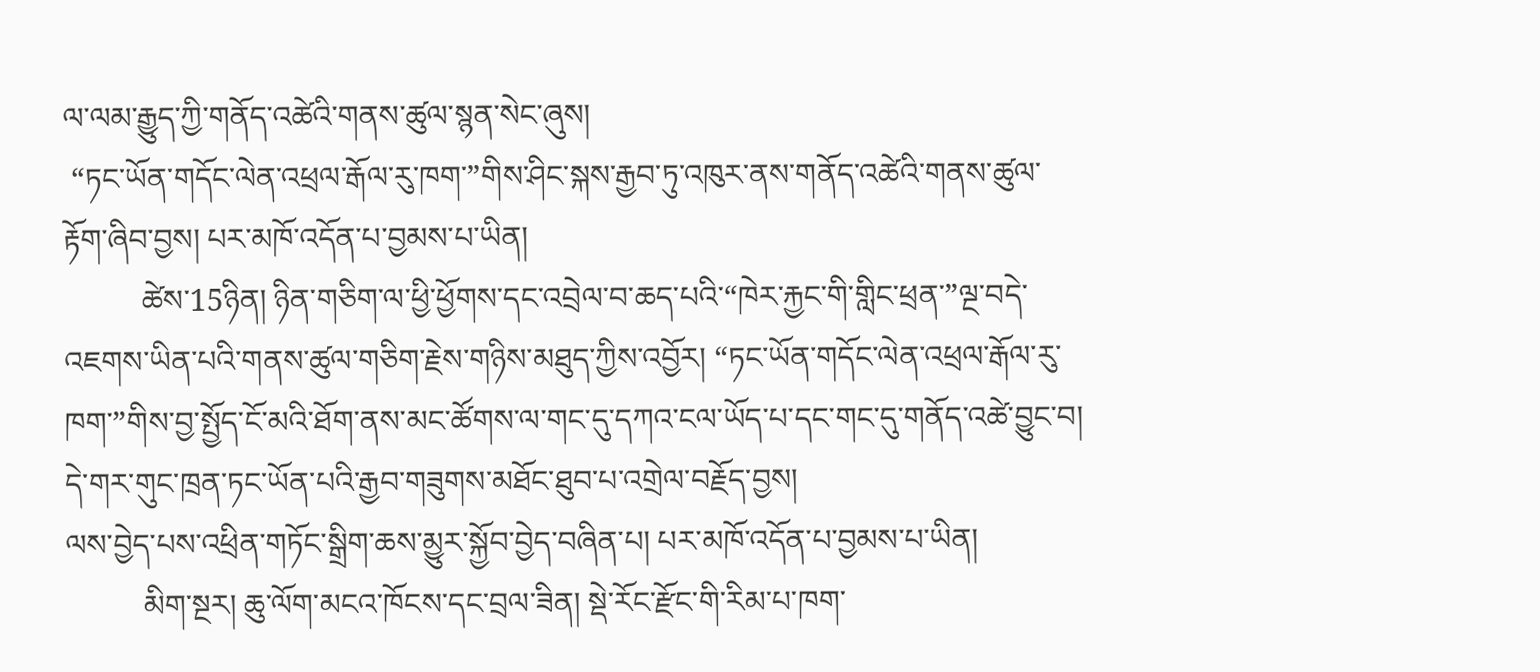ལ་ལམ་རྒྱུད་ཀྱི་གནོད་འཚེའི་གནས་ཚུལ་སྙན་སེང་ཞུས།
 “ཏང་ཡོན་གདོང་ལེན་འཕྲལ་རྒོལ་རུ་ཁག་”གིས་ཤིང་སྐས་རྒྱབ་ཏུ་འཁུར་ནས་གནོད་འཚེའི་གནས་ཚུལ་རྟོག་ཞིབ་བྱས། པར་མཁོ་འདོན་པ་བྱམས་པ་ཡིན།
          ཚེས་15ཉིན། ཉིན་གཅིག་ལ་ཕྱི་ཕྱོགས་དང་འབྲེལ་བ་ཆད་པའི་“ཁེར་རྐྱང་གི་གླིང་ཕྲན་”ལྔ་བདེ་འཇགས་ཡིན་པའི་གནས་ཚུལ་གཅིག་རྗེས་གཉིས་མཐུད་ཀྱིས་འབྱོར། “ཏང་ཡོན་གདོང་ལེན་འཕྲལ་རྒོལ་རུ་ཁག་”གིས་བྱ་སྤྱོད་ངོ་མའི་ཐོག་ནས་མང་ཚོགས་ལ་གང་དུ་དཀའ་ངལ་ཡོད་པ་དང་གང་དུ་གནོད་འཚེ་བྱུང་བ། དེ་གར་གུང་ཁྲན་ཏང་ཡོན་པའི་རྒྱབ་གཟུགས་མཐོང་ཐུབ་པ་འགྲེལ་བརྗོད་བྱས།
ལས་བྱེད་པས་འཕྲིན་གཏོང་སྒྲིག་ཆས་མྱུར་སྐྱོབ་བྱེད་བཞིན་པ། པར་མཁོ་འདོན་པ་བྱམས་པ་ཡིན།
          མིག་སྔར། ཆུ་ལོག་མངའ་ཁོངས་དང་བྲལ་ཟིན། སྡེ་རོང་རྫོང་གི་རིམ་པ་ཁག་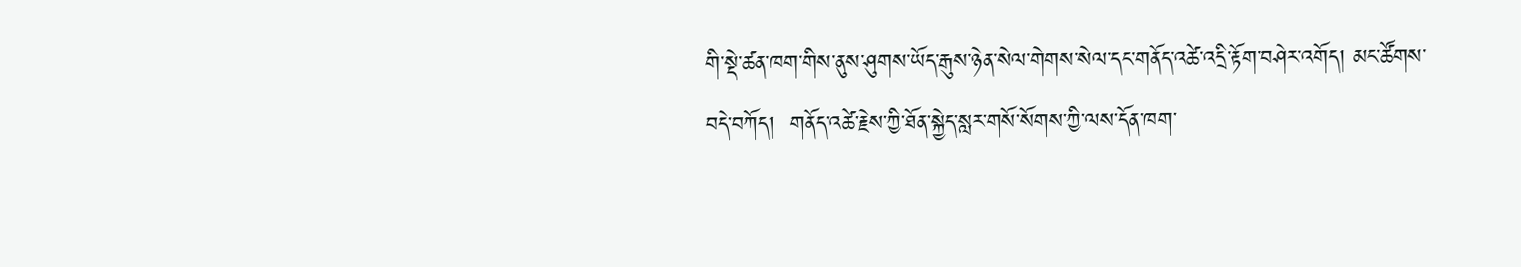གི་སྡེ་ཚན་ཁག་གིས་ནུས་ཤུགས་ཡོད་རྒུས་ཉེན་སེལ་གེགས་སེལ་དང་གནོད་འཚེ་འདྲི་རྟོག་བཤེར་འགོད། མང་ཚོགས་བདེ་བཀོད།  གནོད་འཚེ་རྗེས་ཀྱི་ཐོན་སྐྱེད་སླར་གསོ་སོགས་ཀྱི་ལས་དོན་ཁག་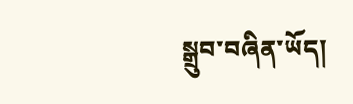སྒྲུབ་བཞིན་ཡོད།